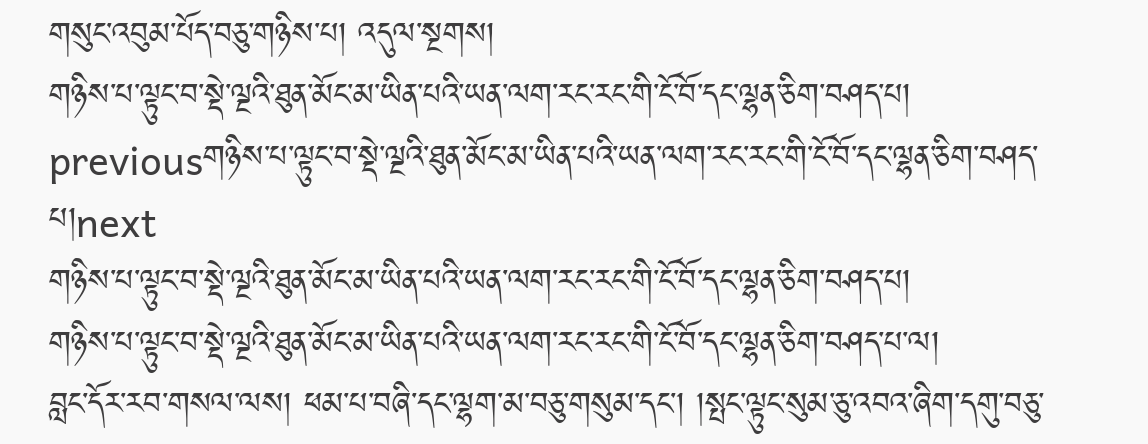གསུང་འབུམ་པོད་བཅུ་གཉིས་པ། འདུལ་སྔགས།
གཉིས་པ་ལྟུང་བ་སྡེ་ལྔའི་ཐུན་མོང་མ་ཡིན་པའི་ཡན་ལག་རང་རང་གི་ངོ་བོ་དང་ལྷན་ཅིག་བཤད་པ།
previousགཉིས་པ་ལྟུང་བ་སྡེ་ལྔའི་ཐུན་མོང་མ་ཡིན་པའི་ཡན་ལག་རང་རང་གི་ངོ་བོ་དང་ལྷན་ཅིག་བཤད་པ།next
གཉིས་པ་ལྟུང་བ་སྡེ་ལྔའི་ཐུན་མོང་མ་ཡིན་པའི་ཡན་ལག་རང་རང་གི་ངོ་བོ་དང་ལྷན་ཅིག་བཤད་པ།
གཉིས་པ་ལྟུང་བ་སྡེ་ལྔའི་ཐུན་མོང་མ་ཡིན་པའི་ཡན་ལག་རང་རང་གི་ངོ་བོ་དང་ལྷན་ཅིག་བཤད་པ་ལ།
བླང་དོར་རབ་གསལ་ལས། ཕམ་པ་བཞི་དང་ལྷག་མ་བཅུ་གསུམ་དང་། །སྤང་ལྟུང་སུམ་ཅུ་འབའ་ཞིག་དགུ་བཅུ་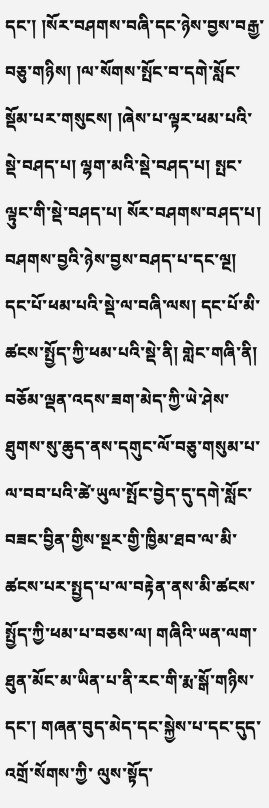དང་། །སོར་བཤགས་བཞི་དང་ཉེས་བྱས་བརྒྱ་བཅུ་གཉིས། །ལ་སོགས་སྤོང་བ་དགེ་སློང་སྡོམ་པར་གསུངས། །ཞེས་པ་ལྟར་ཕམ་པའི་སྡེ་བཤད་པ། ལྷག་མའི་སྡེ་བཤད་པ། སྤང་ལྟུང་གི་སྡེ་བཤད་པ། སོར་བཤགས་བཤད་པ། བཤགས་བྱའི་ཉེས་བྱས་བཤད་པ་དང་ལྔ། དང་པོ་ཕམ་པའི་སྡེ་ལ་བཞི་ལས། དང་པོ་མི་ཚངས་སྤྱོད་ཀྱི་ཕམ་པའི་སྡེ་ནི། གླེང་གཞི་ནི། བཅོམ་ལྡན་འདས་ཟག་མེད་ཀྱི་ཡེ་ཤེས་ཐུགས་སུ་ཆུད་ནས་དགུང་ལོ་བཅུ་གསུམ་པ་ལ་བབ་པའི་ཚེ་ཡུལ་སྤོང་བྱེད་དུ་དགེ་སློང་བཟང་བྱིན་གྱིས་སྔར་གྱི་ཁྱིམ་ཐབ་ལ་མི་ཚངས་པར་སྤྱད་པ་ལ་བརྟེན་ནས་མི་ཚངས་སྤྱོད་ཀྱི་ཕམ་པ་བཅས་ལ། གཞིའི་ཡན་ལག་ཐུན་མོང་མ་ཡིན་པ་ནི་རང་གི་རྨ་སྒོ་གཉིས་དང་། གཞན་བུད་མེད་དང་སྐྱེས་པ་དང་དུད་འགྲོ་སོགས་ཀྱི་ ལུས་སྟོད་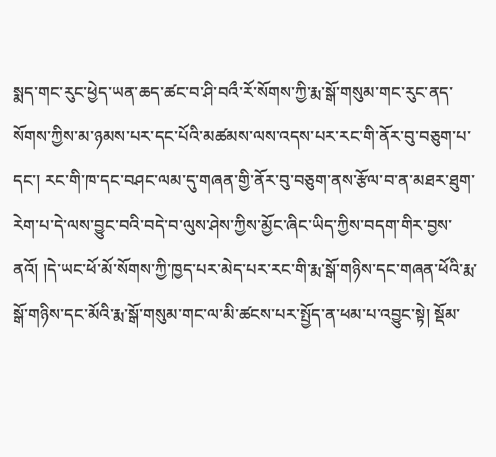སྨད་གང་རུང་ཕྱེད་ཡན་ཆད་ཚང་བ་ཤི་བའྀ་རོ་སོགས་ཀྱི་རྨ་སྒོ་གསུམ་གང་རུང་ནད་སོགས་ཀྱིས་མ་ཉམས་པར་དང་པོའི་མཚམས་ལས་འདས་པར་རང་གི་ནོར་བུ་བཅུག་པ་དང་། རང་གི་ཁ་དང་བཤང་ལམ་དུ་གཞན་གྱི་ནོར་བུ་བཅུག་ནས་རྩོལ་བ་ན་མཐར་ཐུག་རེག་པ་དེ་ལས་བྱུང་བའི་བདེ་བ་ལུས་ཤེས་ཀྱིས་མྱོང་ཞིང་ཡིད་ཀྱིས་བདག་གིར་བྱས་ནའོ། །དེ་ཡང་ཕོ་མོ་སོགས་ཀྱི་ཁྱད་པར་མེད་པར་རང་གི་རྨ་སྒོ་གཉིས་དང་གཞན་ཕོའི་རྨ་སྒོ་གཉིས་དང་མོའི་རྨ་སྒོ་གསུམ་གང་ལ་མི་ཚངས་པར་སྤྱོད་ན་ཕམ་པ་འབྱུང་སྟེ། སྡོམ་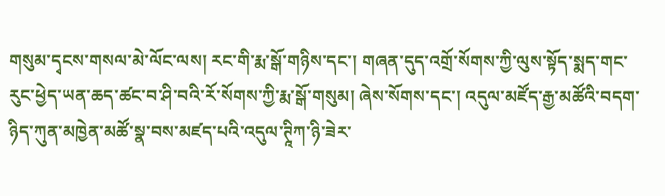གསུམ་དྭངས་གསལ་མེ་ལོང་ལས། རང་གི་རྨ་སྒོ་གཉིས་དང་། གཞན་དུད་འགྲོ་སོགས་ཀྱི་ལུས་སྟོད་སྨད་གང་རུང་ཕྱེད་ཡན་ཆད་ཚང་བ་ཤི་བའི་རོ་སོགས་ཀྱི་རྨ་སྒོ་གསུམ། ཞེས་སོགས་དང་། འདུལ་མཛོད་རྒྱ་མཚོའི་བདག་ཉིད་ཀུན་མཁྱེན་མཚོ་སྣ་བས་མཛད་པའི་འདུལ་ཊཱིཀ་ཉི་ཟེར་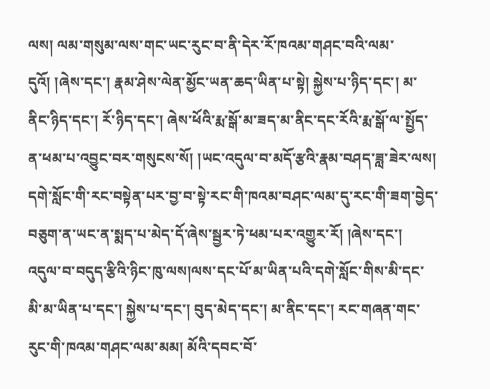ལས། ལམ་གསུམ་ལས་གང་ཡང་རུང་བ་ནི་དེར་རོ་ཁའམ་གཤང་བའི་ལམ་དུའོ། །ཞེས་དང་། རྣམ་ཤེས་ལེན་མྱོང་ཡན་ཆད་ཡིན་པ་སྟེ། སྐྱེས་པ་ཉིད་དང་། མ་ནིང་ཉིད་དང་། རོ་ཉིད་དང་། ཞེས་ཕོའི་རྨ་སྒོ་མ་ཟད་མ་ནིང་དང་རོའི་རྨ་སྒོ་ལ་སྤྱོད་ན་ཕམ་པ་འབྱུང་བར་གསུངས་སོ། །ཡང་འདུལ་བ་མདོ་རྩའི་རྣམ་བཤད་ཟླ་ཟེར་ལས། དགེ་སློང་གི་རང་བསྟེན་པར་བྱ་བ་སྟེ་རང་གི་ཁའམ་བཤང་ལམ་དུ་རང་གི་ཟག་བྱེད་བཅུག་ན་ཡང་ན་སྨད་པ་མེད་དོ་ཞེས་སྦྱར་ཏེ་ཕམ་པར་འགྱུར་རོ། །ཞེས་དང་། འདུལ་བ་བདུད་རྩིའི་ཉིང་ཁུ་ལས།ལས་དང་པོ་མ་ཡིན་པའི་དགེ་སློང་གིས་མི་དང་མི་མ་ཡིན་པ་དང་། སྐྱེས་པ་དང་། བུད་མེད་དང་། མ་ནིང་དང་། རང་གཞན་གང་རུང་གི་ཁའམ་གཤང་ལམ་མམ། མོའི་དབང་བོ་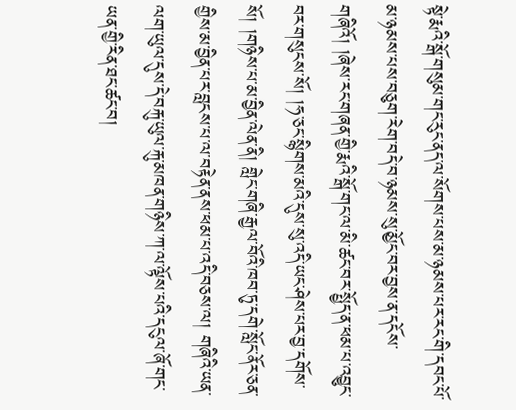སྟེ་རྨའི་སྒོ་གསུམ་གང་རུང་ནད་ལ་སོགས་པས་མ་ཉམས་པར་རང་གི་དབང་པོ་མ་ཉམས་པས་བཅུག་རེག་བདེ་བ་ཉམས་སུ་མྱོང་བར་བྱས་ན་དངོས་གཞིའོ། །ཞེས་རང་གཞན་གྱི་རྨའི་སྒོ་གང་ལ་མི་ཚང་བར་སྤྱོད་ན་ཕམ་པ་འབྱུང་བར་གསུངས་སོ། །ཧ་ཅང་སྙིགས་མའི་དུས་སུ་འདི་ཡང་ཤེས་པར་བྱ་དགོས་སོ། །གཉིས་པ་མ་བྱིན་ལེན་ནི། གླེང་གཞི་རྒྱལ་བོའི་ཁབ་ཏུ་དགེ་སློང་ནོར་ཅན་གྱིས་མ་བྱིན་པར་བླངས་པ་ལ་བརྟེན་ནས་ཕམ་པ་འདི་བཅས་ལ། གཞིའི་ཡན་ལག་ཡུལ་དུས་དེ་བརྐུ་ཡུལ་རྐུ་མཁན་གཉིས་ཀ་ལ་ལྟོས་པའི་དངུལ་ཞོ་གང་ཡན་གྱི་རིན་ཐང་ཚང་བ།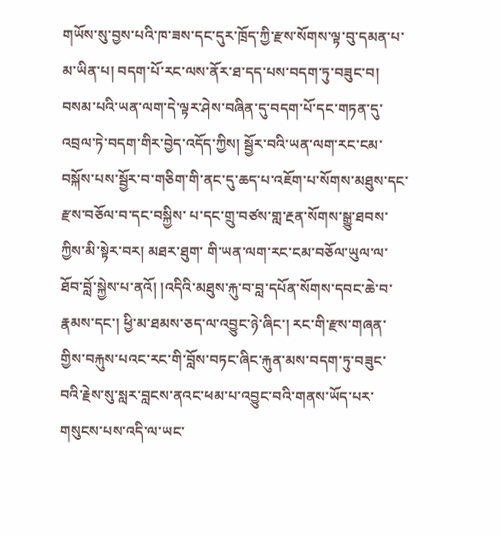གཡོས་སུ་བྱས་པའི་ཁ་ཟས་དང་དུར་ཁྲོད་ཀྱི་རྫས་སོགས་ལྟ་བུ་དམན་པ་མ་ཡིན་པ། བདག་པོ་རང་ལས་ནོར་ཐ་དད་པས་བདག་ཏུ་བཟུང་བ། བསམ་པའི་ཡན་ལག་དེ་ལྟར་ཤེས་བཞིན་དུ་བདག་པོ་དང་གཏན་དུ་འབྲལ་ཏེ་བདག་གིར་བྱེད་འདོད་ཀྱིས། སྦྱོར་བའི་ཡན་ལག་རང་ངམ་བསྐོས་པས་སྦྱོར་བ་གཅིག་གི་ནང་དུ་ཆད་པ་འཇོག་པ་སོགས་མཐུས་དང་རྫས་བཅོལ་བ་དང་བསྐྱིས་ པ་དང་གྲུ་བཙས་གླ་རྔན་སོགས་སྒྱུ་ཐབས་ཀྱིས་མི་སྟེར་བར། མཐར་ཐུག་ གི་ཡན་ལག་རང་ངམ་བཅོལ་ཡུལ་ལ་ཐོབ་བློ་སྐྱེས་པ་ནའོ། །འདིའི་མཐུས་རྐུ་བ་བླ་དཔོན་སོགས་དབང་ཆེ་བ་རྣམས་དང་། ཕྱི་མ་ཐམས་ཅད་ལ་འབྱུང་ཉེ་ཞིང་། རང་གི་རྫས་གཞན་གྱིས་བརྐུས་པའང་རང་གི་བློས་བཏང་ཞིང་རྐུན་མས་བདག་ཏུ་བཟུང་བའི་རྗེས་སུ་སླར་བླངས་ནའང་ཕམ་པ་འབྱུང་བའི་གནས་ཡོད་པར་གསུངས་པས་འདི་ལ་ཡང་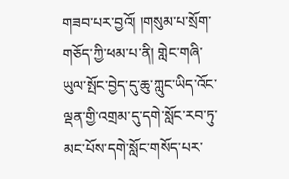གཟབ་པར་བྱའོ། །གསུམ་པ་སྲོག་གཅོད་ཀྱི་ཕམ་པ་ནི། གླེང་གཞི་ཡུལ་སྤོང་བྱེད་དུ་ཆུ་ཀླུང་ཡིད་འོང་ལྡན་གྱི་འགྲམ་དུ་དགེ་སློང་རབ་ཏུ་མང་པོས་དགེ་སློང་གསོད་པར་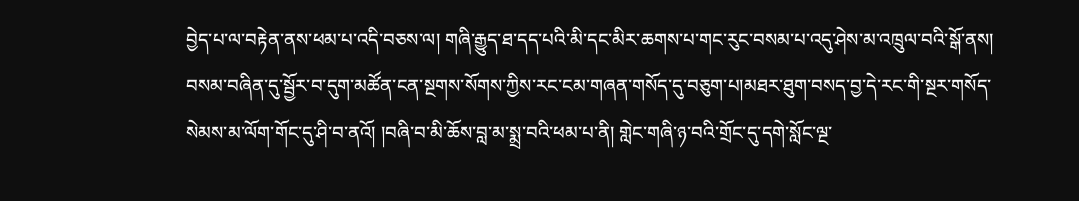བྱེད་པ་ལ་བརྟེན་ནས་ཕམ་པ་འདི་བཅས་ལ། གཞི་རྒྱུད་ཐ་དད་པའི་མི་དང་མིར་ཆགས་པ་གང་རུང་བསམ་པ་འདུ་ཤེས་མ་འཁྲུལ་བའི་སྒོ་ནས། བསམ་བཞིན་དུ་སྦྱོར་བ་དུག་མཚོན་ངན་སྔགས་སོགས་ཀྱིས་རང་ངམ་གཞན་གསོད་དུ་བཅུག་པ།མཐར་ཐུག་བསད་བྱ་དེ་རང་གི་སྔར་གསོད་སེམས་མ་ལོག་གོང་དུ་ཤི་བ་ནའོ། །བཞི་བ་མི་ཆོས་བླ་མ་སྨྲ་བའི་ཕམ་པ་ནི། གླེང་གཞི་ཉ་བའི་གྲོང་དུ་དགེ་སློང་ལྔ་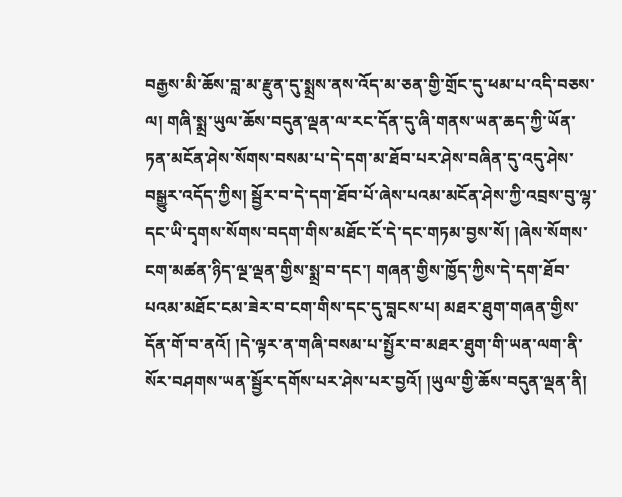བརྒྱས་མི་ཆོས་བླ་མ་རྫུན་དུ་སྨྲས་ནས་འོད་མ་ཅན་གྱི་གྲོང་དུ་ཕམ་པ་འདི་བཅས་ལ། གཞི་སྨྲ་ཡུལ་ཆོས་བདུན་ལྡན་ལ་རང་དོན་དུ་ཞི་གནས་ཡན་ཆད་ཀྱི་ཡོན་ཏན་མངོན་ཤེས་སོགས་བསམ་པ་དེ་དག་མ་ཐོབ་པར་ཤེས་བཞིན་དུ་འདུ་ཤེས་བསྒྱུར་འདོད་ཀྱིས། སྦྱོར་བ་དེ་དག་ཐོབ་པོ་ཞེས་པའམ་མངོན་ཤེས་ཀྱི་འབྲས་བུ་ལྷ་དང་ཡི་དྭགས་སོགས་བདག་གིས་མཐོང་ངོ་དེ་དང་གཏམ་བྱས་སོ། །ཞེས་སོགས་ངག་མཚན་ཉིད་ལྔ་ལྡན་གྱིས་སྨྲ་བ་དང་། གཞན་གྱིས་ཁྱོད་ཀྱིས་དེ་དག་ཐོབ་པའམ་མཐོང་ངམ་ཟེར་བ་ངག་གིས་དང་དུ་བླངས་པ། མཐར་ཐུག་གཞན་གྱིས་དོན་གོ་བ་ནའོ། །དེ་ལྟར་ན་གཞི་བསམ་པ་སྤྱོར་བ་མཐར་ཐུག་གི་ཡན་ལག་ནི་སོར་བཤགས་ཡན་སྦྱོར་དགོས་པར་ཤེས་པར་བྱའོ། །ཡུལ་གྱི་ཆོས་བདུན་ལྡན་ནི།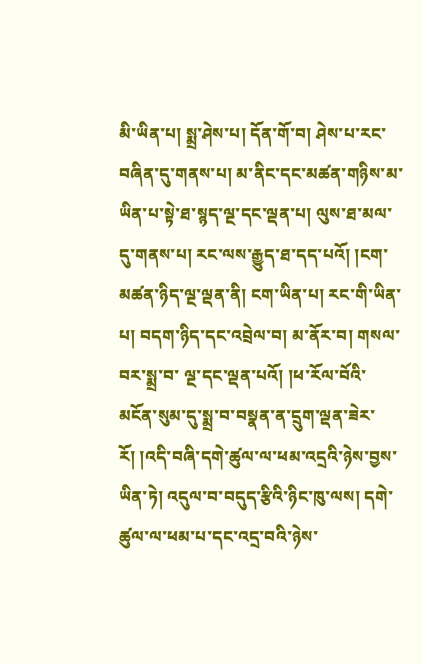མི་ཡིན་པ། སྨྲ་ཤེས་པ། དོན་གོ་བ། ཤེས་པ་རང་བཞིན་དུ་གནས་པ། མ་ནིང་དང་མཚན་གཉིས་མ་ཡིན་པ་སྟེ་ཐ་སྙད་ལྔ་དང་ལྡན་པ། ལུས་ཐ་མལ་དུ་གནས་པ། རང་ལས་རྒྱུད་ཐ་དད་པའོ། །ངག་མཚན་ཉིད་ལྔ་ལྡན་ནི། ངག་ཡིན་པ། རང་གི་ཡིན་པ། བདག་ཉིད་དང་འབྲེལ་བ། མ་ནོར་བ། གསལ་བར་སྨྲ་བ་ ལྔ་དང་ལྡན་པའོ། །ཕ་རོལ་བོའི་མངོན་སུམ་དུ་སྨྲ་བ་བསྣན་ན་དྲུག་ལྡན་ཟེར་རོ། །འདི་བཞི་དགེ་ཚུལ་ལ་ཕམ་འདྲའི་ཉེས་བྱས་ཡིན་ཏེ། འདུལ་བ་བདུད་རྩིའི་ཉིང་ཁུ་ལས། དགེ་ཚུལ་ལ་ཕམ་པ་དང་འདྲ་བའི་ཉེས་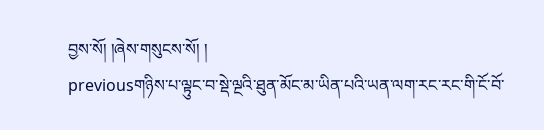བྱས་སོ། །ཞེས་གསུངས་སོ། །
previousགཉིས་པ་ལྟུང་བ་སྡེ་ལྔའི་ཐུན་མོང་མ་ཡིན་པའི་ཡན་ལག་རང་རང་གི་ངོ་བོ་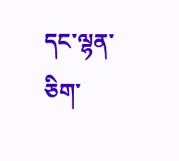དང་ལྷན་ཅིག་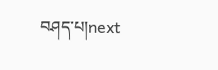བཤད་པ།next